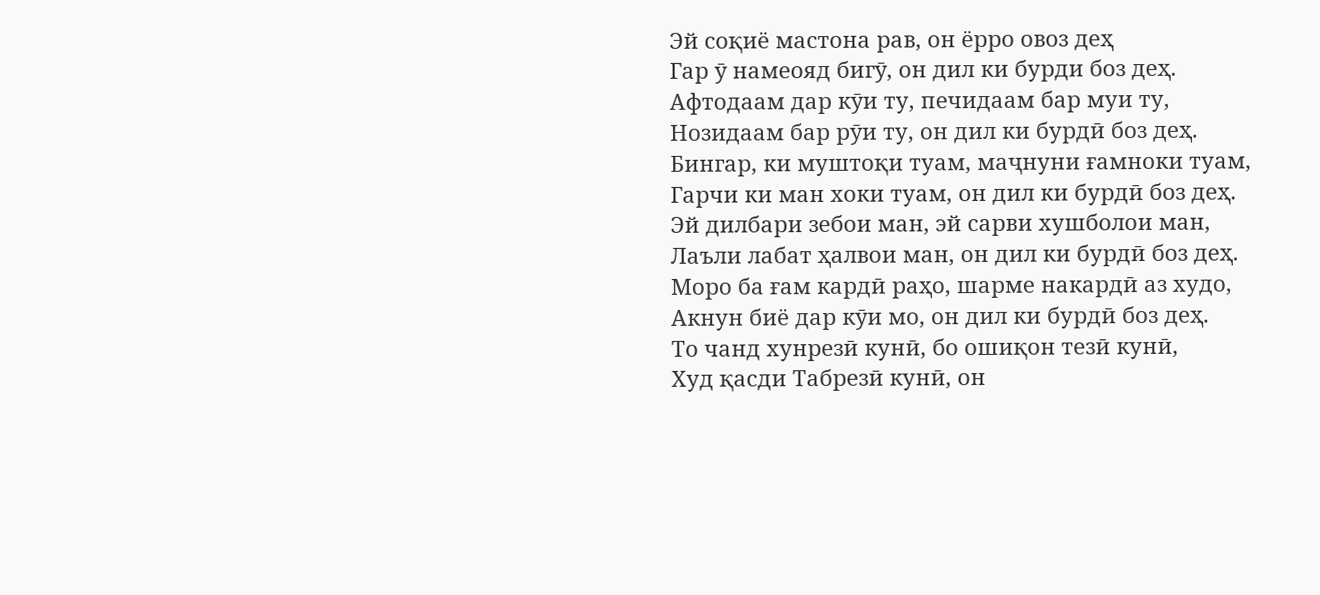Эй соқиё мастона рав, он ёрро овоз деҳ
Гар ӯ намеояд бигӯ, он дил ки бурди боз деҳ.
Афтодаам дар кӯи ту, печидаам бар муи ту,
Нозидаам бар рӯи ту, он дил ки бурдӣ боз деҳ.
Бингар, ки муштоқи туам, маҷнуни ғамноки туам,
Гарчи ки ман хоки туам, он дил ки бурдӣ боз деҳ.
Эй дилбари зебои ман, эй сарви хушболои ман,
Лаъли лабат ҳалвои ман, он дил ки бурдӣ боз деҳ.
Моро ба ғам кардӣ раҳо, шарме накардӣ аз худо,
Акнун биё дар кӯи мо, он дил ки бурдӣ боз деҳ.
То чанд хунрезӣ кунӣ, бо ошиқон тезӣ кунӣ,
Худ қасди Табрезӣ кунӣ, он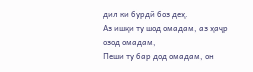дил ки бурдӣ боз деҳ.
Аз ишқи ту шод омадам, аз ҳаҷр озод омадам,
Пеши ту бар дод омадам, он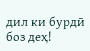дил ки бурдӣ боз деҳ!